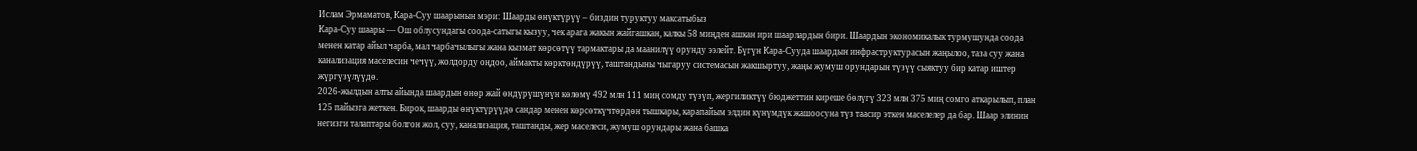Ислам Эрмаматов, Кара-Суу шаарынын мэри: Шаарды өнүктүрүү – биздин туруктуу максатыбыз
Кара-Суу шаары — Ош облусундагы соода-сатыгы кызуу, чек арага жакын жайгашкан, калкы 58 миңден ашкан ири шаарлардын бири. Шаардын экономикалык турмушунда соода менен катар айыл чарба, мал чарбачылыгы жана кызмат көрсөтүү тармактары да маанилүү орунду ээлейт. Бүгүн Кара-Сууда шаардын инфраструктурасын жаңылоо, таза суу жана канализация маселесин чечүү, жолдорду оңдоо, аймакты көрктөндүрүү, таштандыны чыгаруу системасын жакшыртуу, жаңы жумуш орундарын түзүү сыяктуу бир катар иштер жүргүзүлүүдө.
2026-жылдын алты айында шаардын өнөр жай өндүрүшүнүн көлөмү 492 млн 111 миң сомду түзүп, жергиликтүү бюджеттин киреше бөлүгү 323 млн 375 миң сомго аткарылып, план 125 пайызга жеткен. Бирок, шаарды өнүктүрүүдө сандар менен көрсөткүчтөрдөн тышкары, карапайым элдин күнүмдүк жашоосуна түз таасир эткен маселелер да бар. Шаар элинин негизги талаптары болгон жол, суу, канализация, таштанды, жер маселеси, жумуш орундары жана башка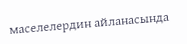маселелердин айланасында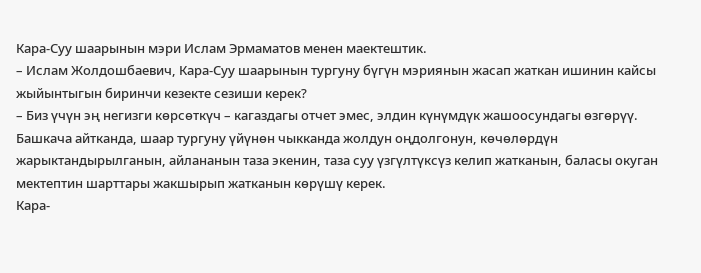Кара-Суу шаарынын мэри Ислам Эрмаматов менен маектештик.
– Ислам Жолдошбаевич, Кара-Суу шаарынын тургуну бүгүн мэриянын жасап жаткан ишинин кайсы жыйынтыгын биринчи кезекте сезиши керек?
– Биз үчүн эң негизги көрсөткүч – кагаздагы отчет эмес, элдин күнүмдүк жашоосундагы өзгөрүү. Башкача айтканда, шаар тургуну үйүнөн чыкканда жолдун оңдолгонун, көчөлөрдүн жарыктандырылганын, айлананын таза экенин, таза суу үзгүлтүксүз келип жатканын, баласы окуган мектептин шарттары жакшырып жатканын көрүшү керек.
Кара-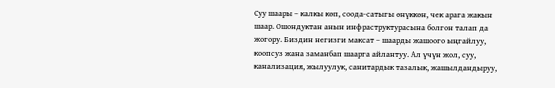Суу шаары – калкы көп, соода-сатыгы өнүккөн, чек арага жакын шаар. Ошондуктан анын инфраструктурасына болгон талап да жогору. Биздин негизги максат – шаарды жашоого ыңгайлуу, коопсуз жана заманбап шаарга айлантуу. Ал үчүн жол, суу, канализация, жылуулук, санитардык тазалык, жашылдандыруу,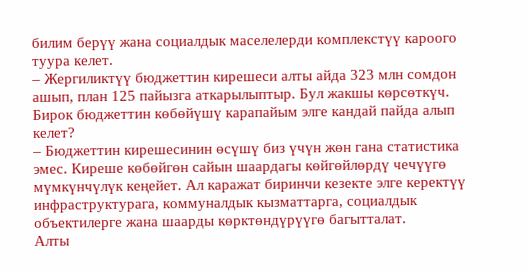билим берүү жана социалдык маселелерди комплекстүү кароого туура келет.
– Жергиликтүү бюджеттин кирешеси алты айда 323 млн сомдон ашып, план 125 пайызга аткарылыптыр. Бул жакшы көрсөткүч. Бирок бюджеттин көбөйүшү карапайым элге кандай пайда алып келет?
– Бюджеттин кирешесинин өсүшү биз үчүн жөн гана статистика эмес. Киреше көбөйгөн сайын шаардагы көйгөйлөрдү чечүүгө мүмкүнчүлүк кеңейет. Ал каражат биринчи кезекте элге керектүү инфраструктурага, коммуналдык кызматтарга, социалдык объектилерге жана шаарды көрктөндүрүүгө багытталат.
Алты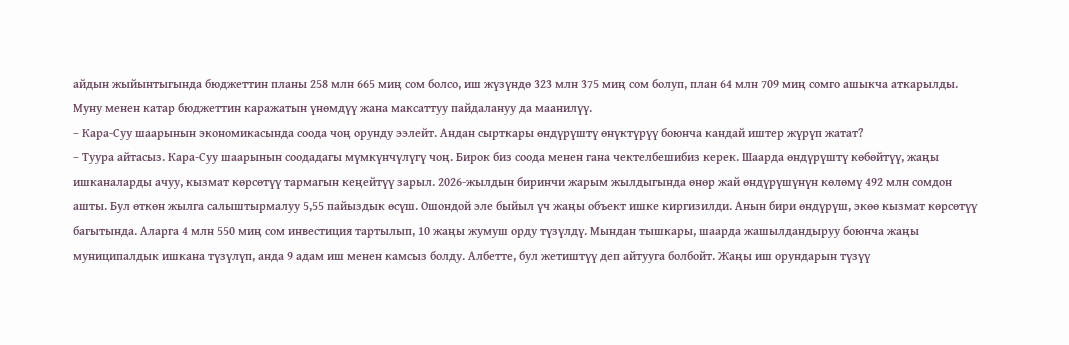айдын жыйынтыгында бюджеттин планы 258 млн 665 миң сом болсо, иш жүзүндө 323 млн 375 миң сом болуп, план 64 млн 709 миң сомго ашыкча аткарылды. Муну менен катар бюджеттин каражатын үнөмдүү жана максаттуу пайдалануу да маанилүү.
– Кара-Суу шаарынын экономикасында соода чоң орунду ээлейт. Андан сырткары өндүрүштү өнүктүрүү боюнча кандай иштер жүрүп жатат?
– Туура айтасыз. Кара-Суу шаарынын соодадагы мүмкүнчүлүгү чоң. Бирок биз соода менен гана чектелбешибиз керек. Шаарда өндүрүштү көбөйтүү, жаңы ишканаларды ачуу, кызмат көрсөтүү тармагын кеңейтүү зарыл. 2026-жылдын биринчи жарым жылдыгында өнөр жай өндүрүшүнүн көлөмү 492 млн сомдон ашты. Бул өткөн жылга салыштырмалуу 5,55 пайыздык өсүш. Ошондой эле быйыл үч жаңы объект ишке киргизилди. Анын бири өндүрүш, экөө кызмат көрсөтүү багытында. Аларга 4 млн 550 миң сом инвестиция тартылып, 10 жаңы жумуш орду түзүлдү. Мындан тышкары, шаарда жашылдандыруу боюнча жаңы муниципалдык ишкана түзүлүп, анда 9 адам иш менен камсыз болду. Албетте, бул жетиштүү деп айтууга болбойт. Жаңы иш орундарын түзүү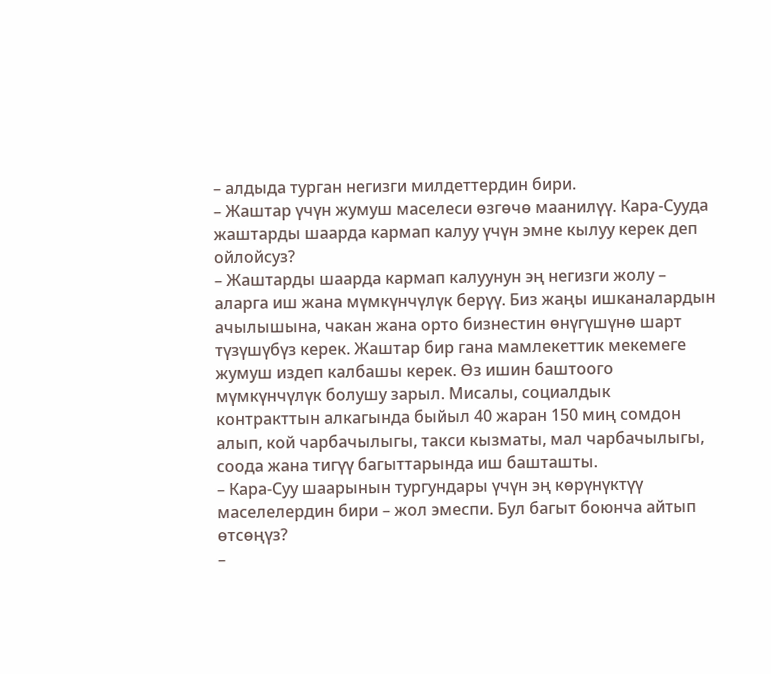– алдыда турган негизги милдеттердин бири.
– Жаштар үчүн жумуш маселеси өзгөчө маанилүү. Кара-Сууда жаштарды шаарда кармап калуу үчүн эмне кылуу керек деп ойлойсуз?
– Жаштарды шаарда кармап калуунун эң негизги жолу – аларга иш жана мүмкүнчүлүк берүү. Биз жаңы ишканалардын ачылышына, чакан жана орто бизнестин өнүгүшүнө шарт түзүшүбүз керек. Жаштар бир гана мамлекеттик мекемеге жумуш издеп калбашы керек. Өз ишин баштоого мүмкүнчүлүк болушу зарыл. Мисалы, социалдык контракттын алкагында быйыл 40 жаран 150 миң сомдон алып, кой чарбачылыгы, такси кызматы, мал чарбачылыгы, соода жана тигүү багыттарында иш башташты.
– Кара-Суу шаарынын тургундары үчүн эң көрүнүктүү маселелердин бири – жол эмеспи. Бул багыт боюнча айтып өтсөңүз?
–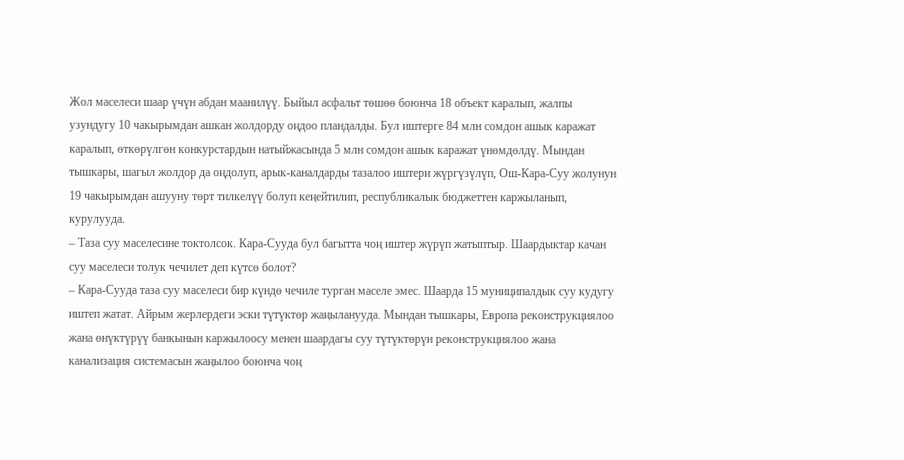Жол маселеси шаар үчүн абдан маанилүү. Быйыл асфальт төшөө боюнча 18 объект каралып, жалпы узундугу 10 чакырымдан ашкан жолдорду оңдоо пландалды. Бул иштерге 84 млн сомдон ашык каражат каралып, өткөрүлгөн конкурстардын натыйжасында 5 млн сомдон ашык каражат үнөмдөлдү. Мындан тышкары, шагыл жолдор да оңдолуп, арык-каналдарды тазалоо иштери жүргүзүлүп, Ош-Кара-Суу жолунун 19 чакырымдан ашууну төрт тилкелүү болуп кеңейтилип, республикалык бюджеттен каржыланып, курулууда.
– Таза суу маселесине токтолсок. Кара-Сууда бул багытта чоң иштер жүрүп жатыптыр. Шаардыктар качан суу маселеси толук чечилет деп күтсө болот?
– Кара-Сууда таза суу маселеси бир күндө чечиле турган маселе эмес. Шаарда 15 муниципалдык суу кудугу иштеп жатат. Айрым жерлердеги эски түтүктөр жаңыланууда. Мындан тышкары, Европа реконструкциялоо жана өнүктүрүү банкынын каржылоосу менен шаардагы суу түтүктөрүн реконструкциялоо жана канализация системасын жаңылоо боюнча чоң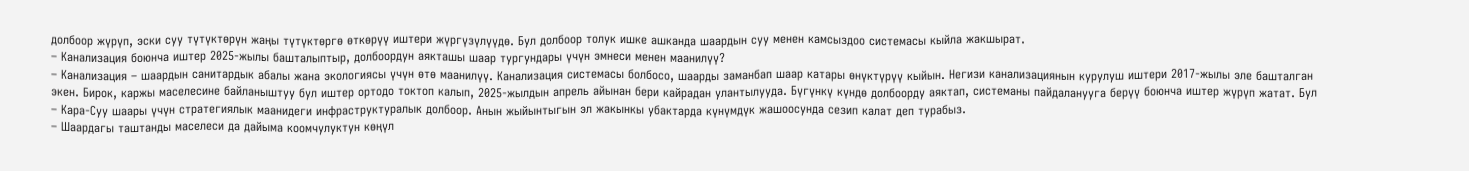долбоор жүрүп, эски суу түтүктөрүн жаңы түтүктөргө өткөрүү иштери жүргүзүлүүдө. Бул долбоор толук ишке ашканда шаардын суу менен камсыздоо системасы кыйла жакшырат.
– Канализация боюнча иштер 2025-жылы башталыптыр, долбоордун аякташы шаар тургундары үчүн эмнеси менен маанилүү?
– Канализация – шаардын санитардык абалы жана экологиясы үчүн өтө маанилүү. Канализация системасы болбосо, шаарды заманбап шаар катары өнүктүрүү кыйын. Негизи канализациянын курулуш иштери 2017-жылы эле башталган экен. Бирок, каржы маселесине байланыштуу бул иштер ортодо токтоп калып, 2025-жылдын апрель айынан бери кайрадан улантылууда. Бүгүнкү күндө долбоорду аяктап, системаны пайдаланууга берүү боюнча иштер жүрүп жатат. Бул – Кара-Суу шаары үчүн стратегиялык маанидеги инфраструктуралык долбоор. Анын жыйынтыгын эл жакынкы убактарда күнүмдүк жашоосунда сезип калат деп турабыз.
– Шаардагы таштанды маселеси да дайыма коомчулуктун көңүл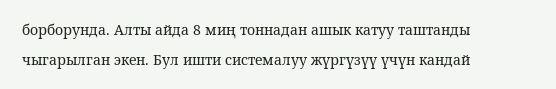борборунда. Алты айда 8 миң тоннадан ашык катуу таштанды чыгарылган экен. Бул ишти системалуу жүргүзүү үчүн кандай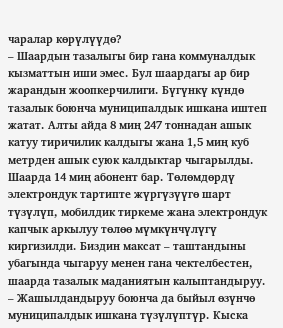чаралар көрүлүүдө?
– Шаардын тазалыгы бир гана коммуналдык кызматтын иши эмес. Бул шаардагы ар бир жарандын жоопкерчилиги. Бүгүнкү күндө тазалык боюнча муниципалдык ишкана иштеп жатат. Алты айда 8 миң 247 тоннадан ашык катуу тиричилик калдыгы жана 1,5 миң куб метрден ашык суюк калдыктар чыгарылды.
Шаарда 14 миң абонент бар. Төлөмдөрдү электрондук тартипте жүргүзүүгө шарт түзүлүп, мобилдик тиркеме жана электрондук капчык аркылуу төлөө мүмкүнчүлүгү киргизилди. Биздин максат – таштандыны убагында чыгаруу менен гана чектелбестен, шаарда тазалык маданиятын калыптандыруу.
– Жашылдандыруу боюнча да быйыл өзүнчө муниципалдык ишкана түзүлүптүр. Кыска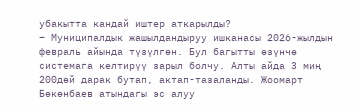убакытта кандай иштер аткарылды?
– Муниципалдык жашылдандыруу ишканасы 2026-жылдын февраль айында түзүлгөн. Бул багытты өзүнчө системага келтирүү зарыл болчу. Алты айда 3 миң 200дөй дарак бутап, актап-тазаланды. Жоомарт Бөкөнбаев атындагы эс алуу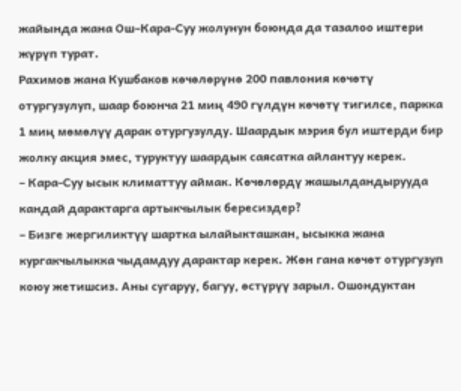жайында жана Ош–Кара-Суу жолунун боюнда да тазалоо иштери жүрүп турат.
Рахимов жана Кушбаков көчөлөрүнө 200 павлония көчөтү отургузулуп, шаар боюнча 21 миң 490 гүлдүн көчөтү тигилсе, паркка 1 миң мөмөлүү дарак отургузулду. Шаардык мэрия бул иштерди бир жолку акция эмес, туруктуу шаардык саясатка айлантуу керек.
– Кара-Суу ысык климаттуу аймак. Көчөлөрдү жашылдандырууда кандай дарактарга артыкчылык бересиздер?
– Бизге жергиликтүү шартка ылайыкташкан, ысыкка жана кургакчылыкка чыдамдуу дарактар керек. Жөн гана көчөт отургузуп коюу жетишсиз. Аны сугаруу, багуу, өстүрүү зарыл. Ошондуктан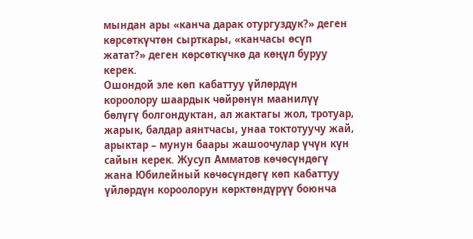мындан ары «канча дарак отургуздук?» деген көрсөткүчтөн сырткары, «канчасы өсүп жатат?» деген көрсөткүчкө да көңүл буруу керек.
Ошондой эле көп кабаттуу үйлөрдүн короолору шаардык чөйрөнүн маанилүү бөлүгү болгондуктан, ал жактагы жол, тротуар, жарык, балдар аянтчасы, унаа токтотуучу жай, арыктар – мунун баары жашоочулар үчүн күн сайын керек. Жусуп Амматов көчөсүндөгү жана Юбилейный көчөсүндөгү көп кабаттуу үйлөрдүн короолорун көрктөндүрүү боюнча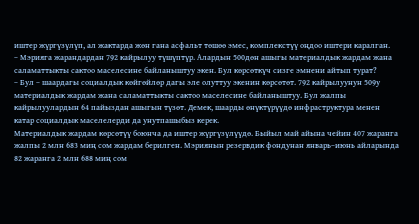иштер жүргүзүлүп, ал жактарда жөн гана асфальт төшөө эмес, комплекстүү оңдоо иштери каралган.
– Мэрияга жарандардан 792 кайрылуу түшүптүр. Алардын 500дөн ашыгы материалдык жардам жана саламаттыкты сактоо маселесине байланыштуу экен. Бул көрсөткүч сизге эмнени айтып турат?
– Бул – шаардагы социалдык көйгөйлөр дагы эле олуттуу экенин көрсөтөт. 792 кайрылуунун 509у материалдык жардам жана саламаттыкты сактоо маселесине байланыштуу. Бул жалпы кайрылуулардын 64 пайыздан ашыгын түзөт. Демек, шаарды өнүктүрүүдө инфраструктура менен катар социалдык маселелерди да унутпашыбыз керек.
Материалдык жардам көрсөтүү боюнча да иштер жүргүзүлүүдө. Быйыл май айына чейин 407 жаранга жалпы 2 млн 683 миң сом жардам берилген. Мэриянын резервдик фондунан январь–июнь айларында 82 жаранга 2 млн 688 миң сом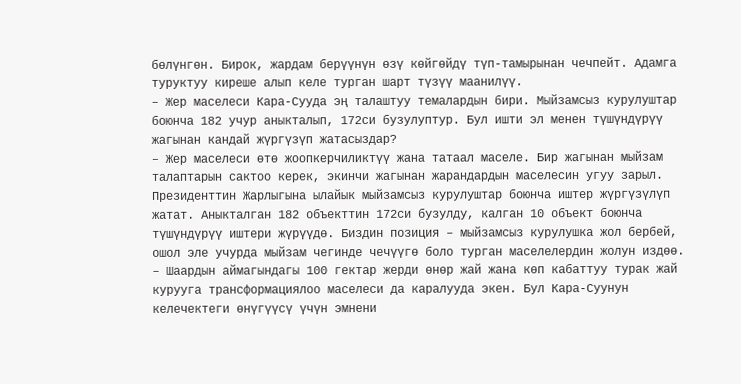бөлүнгөн. Бирок, жардам берүүнүн өзү көйгөйдү түп-тамырынан чечпейт. Адамга туруктуу киреше алып келе турган шарт түзүү маанилүү.
– Жер маселеси Кара-Сууда эң талаштуу темалардын бири. Мыйзамсыз курулуштар боюнча 182 учур аныкталып, 172си бузулуптур. Бул ишти эл менен түшүндүрүү жагынан кандай жүргүзүп жатасыздар?
– Жер маселеси өтө жоопкерчиликтүү жана татаал маселе. Бир жагынан мыйзам талаптарын сактоо керек, экинчи жагынан жарандардын маселесин угуу зарыл. Президенттин Жарлыгына ылайык мыйзамсыз курулуштар боюнча иштер жүргүзүлүп жатат. Аныкталган 182 объекттин 172си бузулду, калган 10 объект боюнча түшүндүрүү иштери жүрүүдө. Биздин позиция – мыйзамсыз курулушка жол бербей, ошол эле учурда мыйзам чегинде чечүүгө боло турган маселелердин жолун издөө.
– Шаардын аймагындагы 100 гектар жерди өнөр жай жана көп кабаттуу турак жай курууга трансформациялоо маселеси да каралууда экен. Бул Кара-Суунун келечектеги өнүгүүсү үчүн эмнени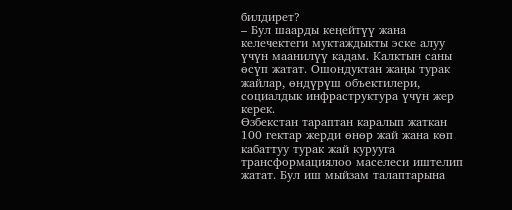билдирет?
– Бул шаарды кеңейтүү жана келечектеги муктаждыкты эске алуу үчүн маанилүү кадам. Калктын саны өсүп жатат. Ошондуктан жаңы турак жайлар, өндүрүш объектилери, социалдык инфраструктура үчүн жер керек.
Өзбекстан тараптан каралып жаткан 100 гектар жерди өнөр жай жана көп кабаттуу турак жай курууга трансформациялоо маселеси иштелип жатат. Бул иш мыйзам талаптарына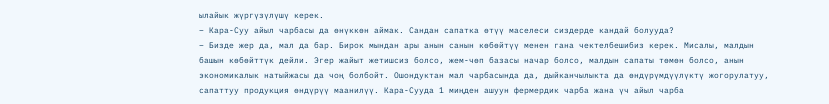ылайык жүргүзүлүшү керек.
– Кара-Суу айыл чарбасы да өнүккөн аймак. Сандан сапатка өтүү маселеси сиздерде кандай болууда?
– Бизде жер да, мал да бар. Бирок мындан ары анын санын көбөйтүү менен гана чектелбешибиз керек. Мисалы, малдын башын көбөйттүк дейли. Эгер жайыт жетишсиз болсо, жем-чөп базасы начар болсо, малдын сапаты төмөн болсо, анын экономикалык натыйжасы да чоң болбойт. Ошондуктан мал чарбасында да, дыйканчылыкта да өндүрүмдүүлүктү жогорулатуу, сапаттуу продукция өндүрүү маанилүү. Кара-Сууда 1 миңден ашуун фермердик чарба жана үч айыл чарба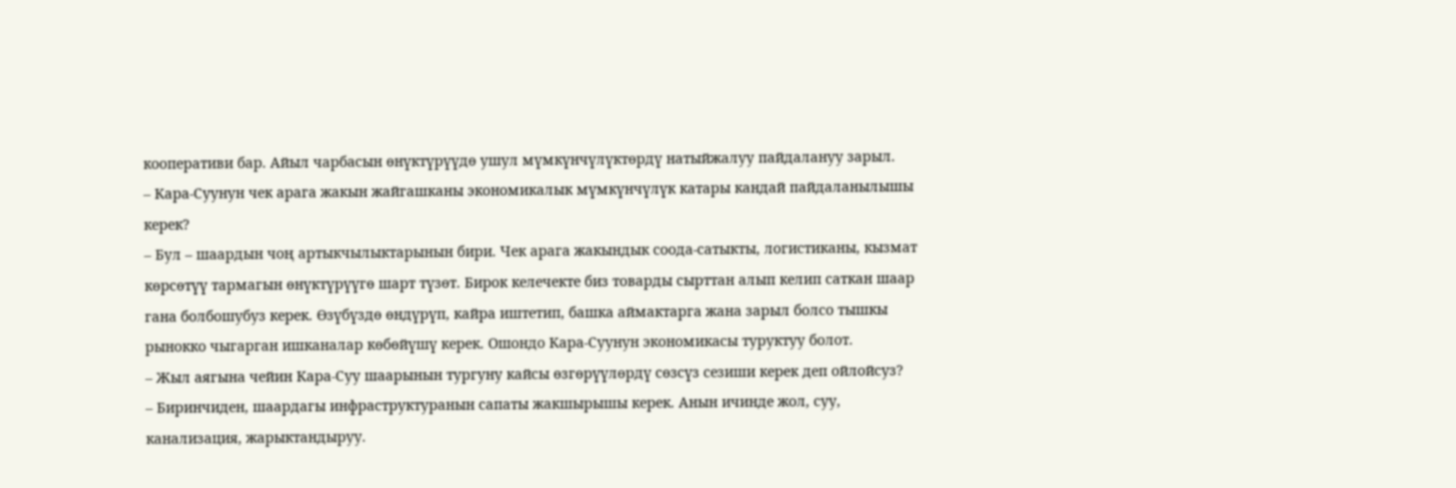кооперативи бар. Айыл чарбасын өнүктүрүүдө ушул мүмкүнчүлүктөрдү натыйжалуу пайдалануу зарыл.
– Кара-Суунун чек арага жакын жайгашканы экономикалык мүмкүнчүлүк катары кандай пайдаланылышы керек?
– Бул – шаардын чоң артыкчылыктарынын бири. Чек арага жакындык соода-сатыкты, логистиканы, кызмат көрсөтүү тармагын өнүктүрүүгө шарт түзөт. Бирок келечекте биз товарды сырттан алып келип саткан шаар гана болбошубуз керек. Өзүбүздө өндүрүп, кайра иштетип, башка аймактарга жана зарыл болсо тышкы рынокко чыгарган ишканалар көбөйүшү керек. Ошондо Кара-Суунун экономикасы туруктуу болот.
– Жыл аягына чейин Кара-Суу шаарынын тургуну кайсы өзгөрүүлөрдү сөзсүз сезиши керек деп ойлойсуз?
– Биринчиден, шаардагы инфраструктуранын сапаты жакшырышы керек. Анын ичинде жол, суу, канализация, жарыктандыруу.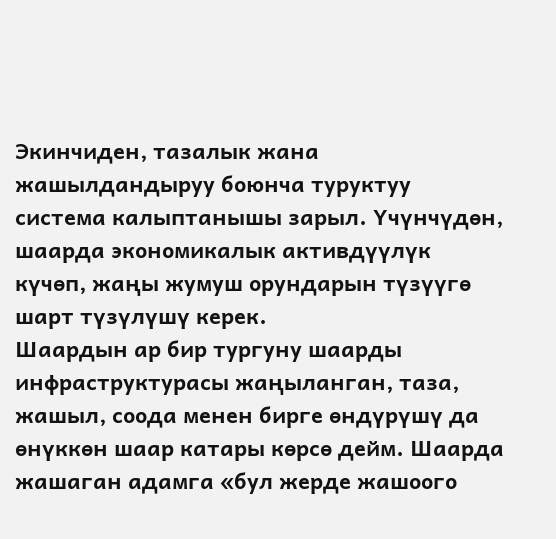Экинчиден, тазалык жана жашылдандыруу боюнча туруктуу система калыптанышы зарыл. Үчүнчүдөн, шаарда экономикалык активдүүлүк күчөп, жаңы жумуш орундарын түзүүгө шарт түзүлүшү керек.
Шаардын ар бир тургуну шаарды инфраструктурасы жаңыланган, таза, жашыл, соода менен бирге өндүрүшү да өнүккөн шаар катары көрсө дейм. Шаарда жашаган адамга «бул жерде жашоого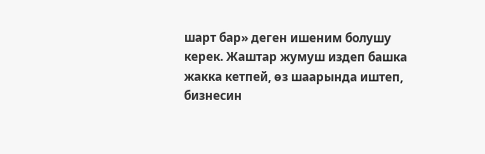шарт бар» деген ишеним болушу керек. Жаштар жумуш издеп башка жакка кетпей, өз шаарында иштеп, бизнесин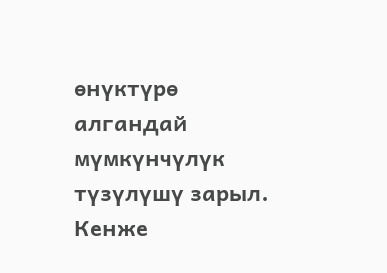өнүктүрө алгандай мүмкүнчүлүк түзүлүшү зарыл.
Кенже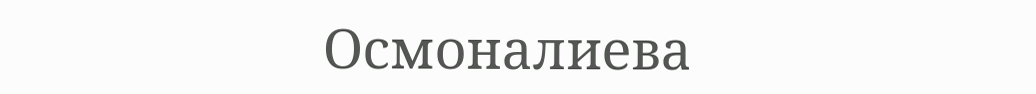Осмоналиева